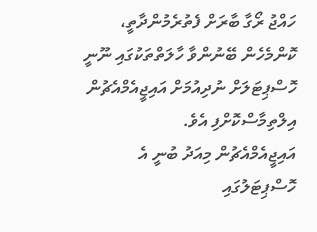ހައްޖު ރޯގާ ބާރަށް ފެތުރެމުންދާތީ، ކޮންމެހެން ބޭނުންވާ ހާލަތްތަކުގައި ނޫނީ ހޮސްޕިޓަލަށް ނުދިއުމަށް އައިޖީއެމްއެޗުން އިލްތިމާސްކޮށްފި އެވެ.
އައިޖީއެމްއެޗުން މިއަދު ބުނީ އެ ހޮސްޕިޓަލުގައި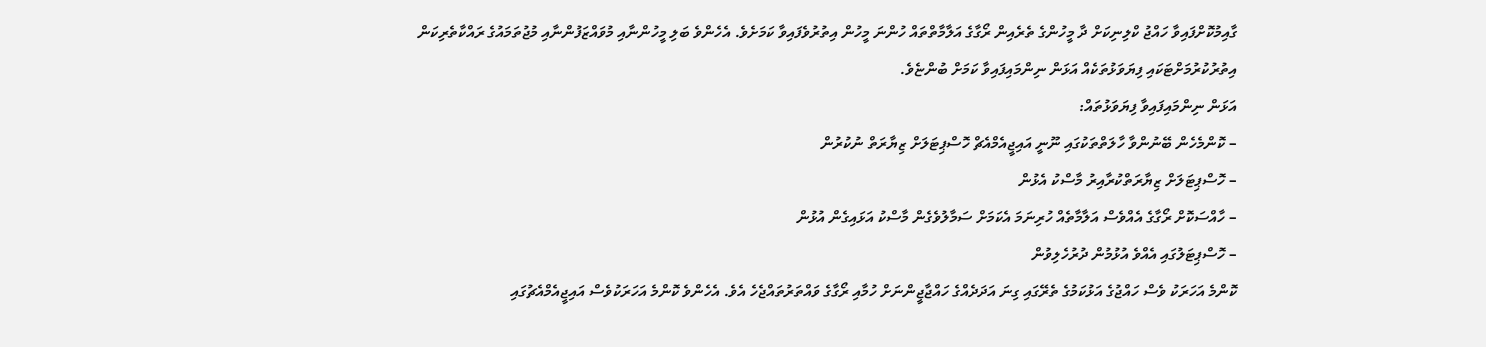ގާއިމުކޮށްފައިވާ ހައްޖު ކްލިނިކަށް ދާ މީހުންގެ ތެރެއިން ރޯގާގެ އަލާމާތްތައް ހުންނަ މީހުން އިތުރުވެފައިވާ ކަމަށެވެ. އެހެންވެ ބަލި މީހުންނާއި މުވައްޒަފުންނާއި މުޖުތަމައުގެ ރައްކާތެރިކަން އިތުރުކުރުމަށްޓަކައި ފިޔަވަޅުތަކެއް އަޅަން ނިންމައިފައިވާ ކަމަށް ބުންޏެވެ.
އަޅަން ނިންމައިފައިވާ ފިޔަވަޅުތައް:
– ކޮންމެހެން ބޭނުންވާ ހާލަތްތަކުގައި ނޫނީ އައިޖީއެމްއެޗް ހޮސްޕިޓަލަށް ޒިޔާރަތް ނުކުރުން
– ހޮސްޕިޓަލަށް ޒިޔާރަތްކުރާއިރު މާސްކު އެޅުން
– ހާއްސަކޮށް ރޯގާގެ އެއްވެސް އަލާމާތެއް ހުރިނަމަ އެކަމަށް ސަމާލުވެގެން މާސްކު އަޅައިގެން އުޅުން
– ހޮސްޕިޓަލުގައި އެއްވެ އުޅުމުން ދުރުހެލިވުން
ކޮންމެ އަހަރަކު ވެސް ހައްޖުގެ އަޅުކަމުގެ ތެރޭގައި ގިނަ އަދަދެއްގެ ހައްޖާޖީންނަށް ހުމާއި ރޯގާގެ ވައްތަރުތައްޖެހެ އެވެ. އެހެންވެ ކޮންމެ އަހަރަކުވެސް އައިޖީއެމްއެޗުގައި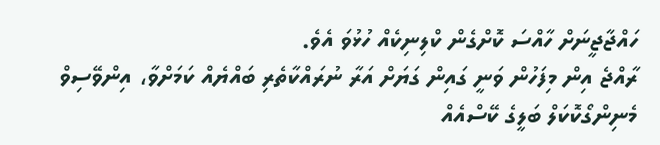ހައްޖާޖީނަށް ހާއްސަ ކޮށްގެން ކްލިނިކެއް ހުޅުވަ އެވެ.
ރާއްޖެ އިން މިފަހުން ވަނީ ގައިން ގަޔަށް އަރާ ނުރައްކާތެރި ބައްޔެއް ކަމަށްވާ، އިންވޭސިވް މެނިންގޯކޮކަލް ބަލީގެ ކޭސްއެއް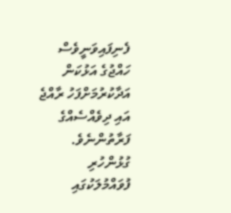ފެނިފައިވަނީވެސް ހައްޖުގެ އަޅުކަން އަދާކުރުމަށްފަހު ރާއްޖެ އައި ދިވެއްސެއްގެ ފަރާތުންނެވެ.
ގުޅުންހުރި
ފުވައްމުލަކުގައި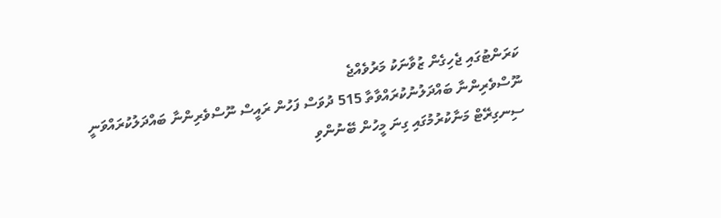ކަރަންޓުގައި ޖެހިގެން ޒުވާނަކު މަރުވެއްޖެ
ނޫސްވެރިންނާ ބައްދަލުނުކުރައްވާތާ 515 ދުވަސް ފަހުން ރައީސް ނޫސްވެރިންނާ ބައްދަލުކުރައްވަނީ
ސިނގިރޭޓް މަނާކުރުމުގައި ގިނަ މީހުން ބޭނުންވި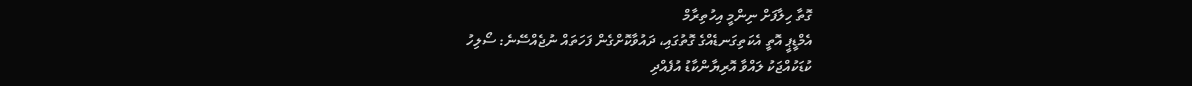ގޮތާ ހިލާފަށް ނިންމީ އިހުތިރާމް
އެމްޑީޕީ އޮތީ އެކަތިގަނޑެއްގެ ގޮތުގައި، ދައުވާކޮށްގެން ފަހަތައް ނުޖެއްސޭނެ: ސޯލިހު
ކުޑަކުއްޖަކު ލައްވާ އޮރިޔާންކާޑު އުފެއްދި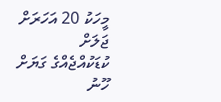މީހަކު 20 އަހަރަށް ޖަލަށް
ކުޑަކުއްޖެއްގެ ގަޔަށް ހޫނު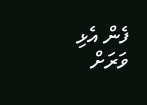ފެން އެޅި ވަރަށް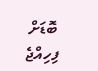ބޮޑަށް ފިހިއްޖެ